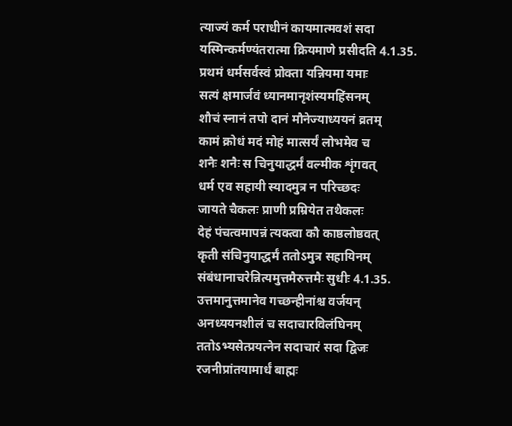त्याज्यं कर्म पराधीनं कायमात्मवशं सदा
यस्मिन्कर्मण्यंतरात्मा क्रियमाणे प्रसीदति 4.1.35.
प्रथमं धर्मसर्वस्वं प्रोक्ता यन्नियमा यमाः
सत्यं क्षमार्जवं ध्यानमानृशंस्यमहिंसनम्
शौचं स्नानं तपो दानं मौनेज्याध्ययनं व्रतम्
कामं क्रोधं मदं मोहं मात्सर्यं लोभमेव च
शनैः शनैः स चिनुयाद्धर्मं वल्मीक शृंगवत्
धर्म एव सहायी स्यादमुत्र न परिच्छदः
जायते चैकलः प्राणी प्रम्रियेत तथैकलः
देहं पंचत्वमापन्नं त्यक्त्वा कौ काष्ठलोष्ठवत्
कृती संचिनुयाद्धर्मं ततोऽमुत्र सहायिनम्
संबंधानाचरेन्नित्यमुत्तमैरुत्तमैः सुधीः 4.1.35.
उत्तमानुत्तमानेव गच्छन्हीनांश्च वर्जयन्
अनध्ययनशीलं च सदाचारविलंघिनम्
ततोऽभ्यसेत्प्रयत्नेन सदाचारं सदा द्विजः
रजनीप्रांतयामार्धं बाह्मः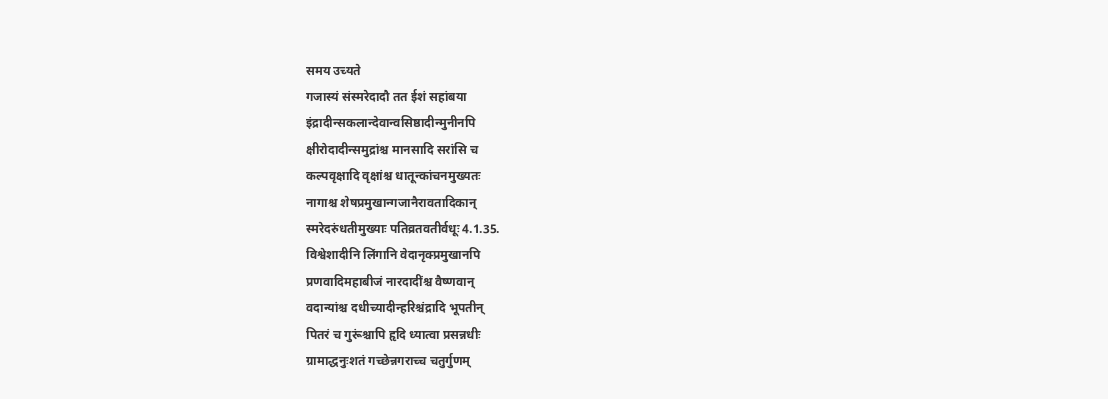समय उच्यते
गजास्यं संस्मरेदादौ तत ईशं सहांबया
इंद्रादीन्सकलान्देवान्वसिष्ठादीन्मुनीनपि
क्षीरोदादीन्समुद्रांश्च मानसादि सरांसि च
कल्पवृक्षादि वृक्षांश्च धातून्कांचनमुख्यतः
नागाश्च शेषप्रमुखान्गजानैरावतादिकान्
स्मरेदरुंधतीमुख्याः पतिव्रतवतीर्वधूः 4.1.35.
विश्वेशादीनि लिंगानि वेदानृक्प्रमुखानपि
प्रणवादिमहाबीजं नारदादींश्च वैष्णवान्
वदान्यांश्च दधीच्यादीन्हरिश्चंद्रादि भूपतीन्
पितरं च गुरूंश्चापि हृदि ध्यात्वा प्रसन्नधीः
ग्रामाद्धनुःशतं गच्छेन्नगराच्च चतुर्गुणम्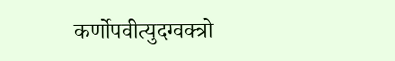कर्णोपवीत्युदग्वक्त्रो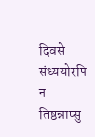दिवसे संध्ययोरपि
न तिष्ठन्नाप्सु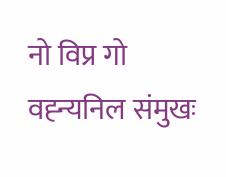नो विप्र गो वह्न्यनिल संमुखः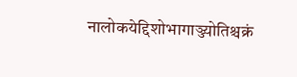नालोकयेद्दिशोभागाञ्ज्योतिश्चक्रं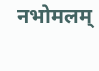नभोमलम्